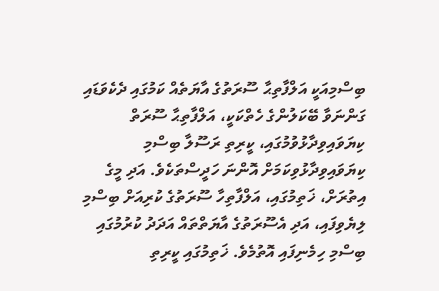ބިސްމިއަކީ އަލްފާތިޙާ ސޫރަތުގެ އާޔަތެއް ކަމުގައި ދެކެވަޑައި ގަންނަވާ ބޭކަލުންގެ ހެތްކަކީ، އަލްފާތިޙާ ސޫރަތް ކިޔަވައިވިދާޅުވުމުގައި، ކީރިތި ރަސޫލާ ބިސްމި ކިޔަވައިވިދާޅުވިކަމަށް އޮންނަ ހަދީސްތަކެވެ. އަދި މީގެ އިތުރަށް، ޚަތިމުގައި، އަލްފާތިހާ ސޫރަތުގެ ކުރިއަށް ބިސްމި ލިޔެވިފައި، އަދި އެސޫރަތުގެ އާޔަތްތައް އަދަދު ކުރުމުގައި ބިސްމި ހިމެނިފައި އޮތުމެވެ. ޚަތިމުގައި ކީރިތި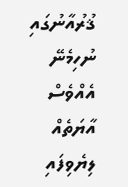ޤުރުއާނުގައި ނުހިމެނޭ އެއްވެސް އާޔަތެއް ލިޔެވިފައި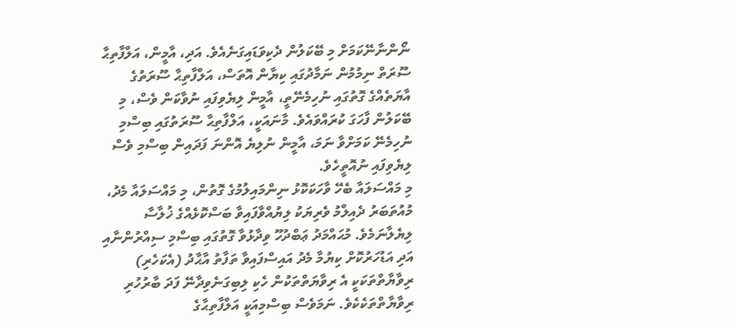ނޯންނާނޭކަމަށް މި ބޭކަލުން ދެކިވަޑައިގަނެއެވެ. އަދި، އާމީން، އަލްފާތިޙާ ސޫރަތް ނިމުމުން ނަމާދުގައި ކިޔާން އޮތަސް، އަލްފާތިޙާ ސޫރަތުގެ އާޔަތެއްގެ ގޮތުގައި ނުހިމެނޭތީ، އާމީން ލިޔެވިފައި ނުވާކަން ވެސް، މި ބޭކަލުން ފާހަގަ ކުރައްވައެވެ. މާނައަކީ، އަލްފާތިޙާ ސޫރަތުގައި ބިސްމި ނުހިމެނޭ ކަމަށްވާ ނަމަ، އާމީން ނުލިޔެ އޮންނަ ފަދައިން ބިސްމި ވެސް ލިޔެވިފައި ނުއޮތީހެވެ.
މި މައްސަލައާ ބެހޭ ވާހަކަކޮޅު ނިންމައިލުމުގެ ގޮތުން، މި މައްސަލައާ މެދު، މުއުތަބަރު ދެއިލްމު ވެރިޔަކު ލިޔުއްވާފައިވާ ބަސްކޮޅެއްގެ ޚުލާސާ ލިޔެލާނަމެވެ. މުޙައްމަދު ޢަބްދުހޫ ވިދާޅުވާ ގޮތުގައި ބިސްމި ސިއްރުންނާއި އަދި އަޑުހަރުކޮށް ކިޔުމާ މެދު އައިސްފައިވާ ތަފާތު އާޙާދު (އެކަހެރި) ރިވާޔާތްތަކަކީ އެ ރިވާޔަތްތަކުން ހެކި ލިބިގަނެވިދާނޭ ފަދަ ބާރުހުރި ރިވާޔާތްތަކެކެވެ. ނަމަވެސް ބިސްމިއަކީ އަލްފާތިޙާގެ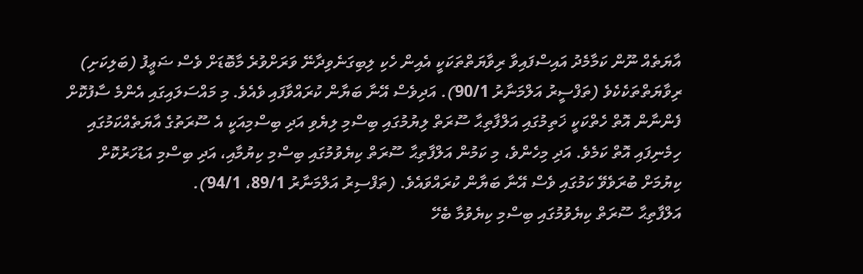އާޔަތެއް ނޫން ކަމާމެދު އައިސްފައިވާ ރިވާޔަތްތަކަކީ އެއިން ހެކި ލިބިގަނެވިދާނޭ ވަރަށްވުރެ މާބޮޑަށް ވެސް ޟަޢީފު (ބަލިކަށި) ރިވާޔަތްތަކެކެވެ (ތަފްސީރު އަލްމަނާރު 90/1). އަދިވެސް އޭނާ ބަޔާން ކުރައްވާފައި ވެއެވެ. މި މައްސަލައިގައި އެންމެ ސާފުކޮށް ފެންނާން އޮތް ހެތްކަކީ ޚަތިމުގައި އަލްފާތިޙާ ސޫރަތް ލިޔުމުގައި ބިސްމި ލިޔެވި އަދި ބިސްމިއަކީ އެ ސޫރަތުގެ އާޔަތެއްކަމުގައި ހިމެނިފައި އޮތް ކަމެވެ. އަދި މިހެންވެ، މި ކަމުން އަލްފާތިޙާ ސޫރަތް ކިޔެވުމުގައި ބިސްމި ކިޔުމާއި، އަދި ބިސްމި އަޑުހަރުކޮށް ކިޔުމަށް ބުރަވެވޭ ކަމުގައި ވެސް އޭނާ ބަޔާން ކުރައްވައެވެ. (ތަފްސިރު އަލްމަނާރު 89/1، 94/1).
އަލްފާތިޙާ ސޫރަތް ކިޔެވުމުގައި ބިސްމި ކިޔެވުމާ ބެހޭ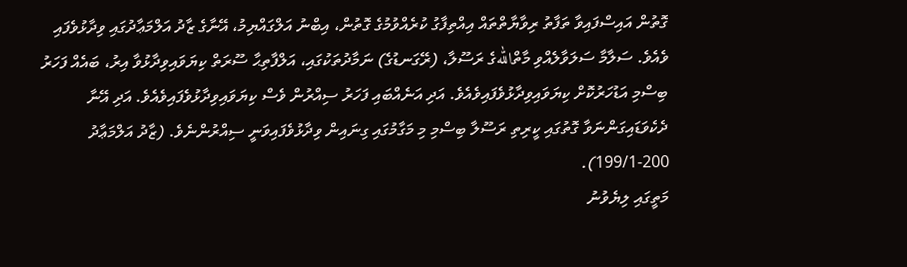ގޮތުން އައިސްފައިވާ ތަފާތު ރިވާޔާތްތައް އިއްތިފާގު ކުރެއްވުމުގެ ގޮތުން، އިބްނު އަލްގައްޔިމު، އޭނާގެ ޒާދު އަލްމަޢާދުގައި ވިދާޅުވެފައި ވެއެވެ. ސަލާމާ ސަލަވާލެއްވި މާތްاللهގެ ރަސޫލާ، (ރޭގަނޑުގެ) ނަމާދުތަކުގައި، އަލްފާތިޙާ ސޫރަތް ކިޔަވައިވިދާޅުވާ އިރު، ބައެއް ފަހަރު ބިސްމި އަޑުހަރުކޮށް ކިޔަވައިވިދާޅުވެފައިވެއެވެ. އަދި އަނެއްބައި ފަހަރު ސިއްރުން ވެސް ކިޔަވައިވިދާޅުވެފައިވެއެވެ. އަދި އޭނާ ދެކެވަޑައިގަންނަވާ ގޮތުގައި ކީރިތި ރަސޫލާ ބިސްމި މި މަގާމުގައި ގިނައިން ވިދާޅުވެފައިވަނީ ސިއްރުންނެވެ. (ޒާދު އަލްމަޢާދު 200-199/1).
މަތީގައި ލިޔެވުނު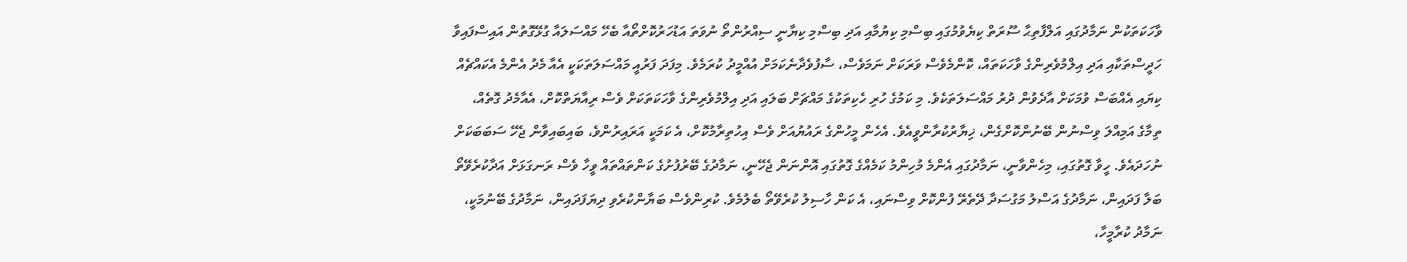ވާހަކަތަކުން ނަމާދުގައި އަލްފާތިޙާ ސޫރަތް ކިޔެވުމުގައި ބިސްމި ކިޔުމާއި އަދި ބިސްމި ކިޔާނީ ސިއްރުންތޯ ނުވަތަ އަޑުހަރުކޮށްތޯއާ ބެހޭ މައްސަލައާ ގުޅޭގޮތުން އައިސްފައިވާ ހަދީސްތަކާއި އަދި އިލްމުވެރިންގެ ވާހަކަތައް، ކޮންމެވެސް ވަރަކަށް ނަމަވެސް، ސާފުވެދާނެކަމަށް އުއްމީދު ކުރަމެވެ. މިފަދަ ފަރުއީ މައްސަލަތަކަކީ އެއާ މެދު އެންމެ އެކައްޗެއް ކިޔައި އެއްބަސް ވުމަކަށް އާދެވުން ދުރު މައްސަލަތަކެވެ. މި ކަމުގެ ހުރި ހެކިތަކުގެ މައްޗަށް ބަލައި އަދި އިލްމުވެރިންގެ ވާހަކަތަކަށް ވެސް ރިއާޔަތްކޮށް، އެއާމެދު ގޮތެއް، ތިމާގެ އަމިއްލަ ވިސްނުން ބޭނުންކޮށްގެން، ޚިޔާރުކުރާންވީއެވެ. އެހެން މީހުންގެ ރައުޔުއަށް ވެސް އިހުތިރާމުކޮށް، އެ ކަމަކީ އަރައިރުންވެ، ބައިބައިވާން ޖެހޭ ސަބަބަކަށް ނުހަދައެވެ. ހީވާ ގޮތުގައި، މިހެންވާނީ، ނަމާދުގައި އެންމެ މުހިންމު ކަމެއްގެ ގޮތުގައި އޮންނަން ޖެހޭނީ، ނަމާދުގެ ބޭރުފުށުގެ ކަންތައްތައް ވީހާ ވެސް ރަނގަޅަށް އަދާކުރެވޭތޯ ބަލާ ފަދައިން، ނަމާދުގެ އަސްލު މަގުސަދާ ދޭތެރޭ ފުންކޮށް ވިސްނައި، އެ ކަން ހާސިލު ކުރެވޭތޯ ބެލުމެވެ. ކުރިންވެސް ބަޔާންކުރެވި ދިޔަފަދައިން، ނަމާދުގެ ބޭނުމަކީ، ނަމާދު ކުރާމީހާ،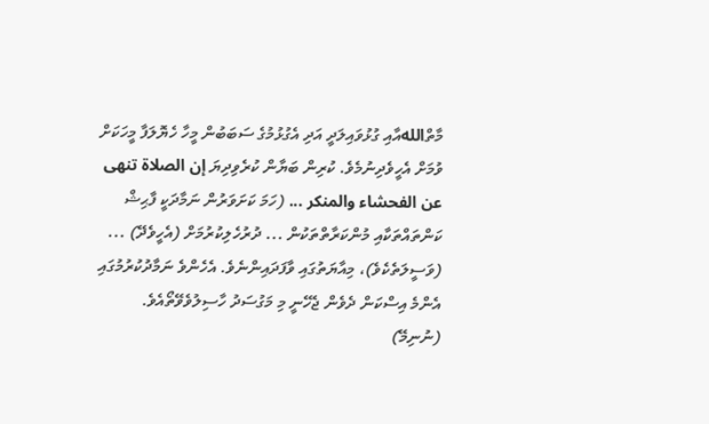މާތްاللهއާއި ގުޅުވައިލަދީ އަދި އެގުޅުމުގެ ސަބަބުން މީހާ ހެޔޮލަފާ މީހަކަށް ވުމަށް އެހީވެދިނުމެވެ. ކުރިން ބަޔާން ކުރެވިދިޔަ إن الصلاة تنهى عن الفحشاء والمنكر ... (ހަމަ ކަށަވަރުން ނަމާދަކީ ފާޙިޝް ކަންތައްތަކާއި މުންކަރާތްތަކުން ... ދުރުހެލިކުރުމަށް (އެހީވެދޭ) ... (ވަސީލަތެކެވެ)، މިއާޔަތުގައި ވާފަދައިންނެވެ. އެހެންވެ ނަމާދުކުރުމުގައި އެންމެ އިސްކަން ދެވެން ޖެހޭނީ މި މަގުސަދު ހާސިލުވެވޭތޯއެވެ.
(ނުނިމޭ)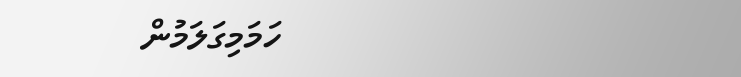ހަމަމިގަލަމުން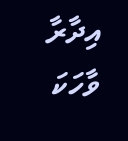އިދާރާ
ވާހަކަ